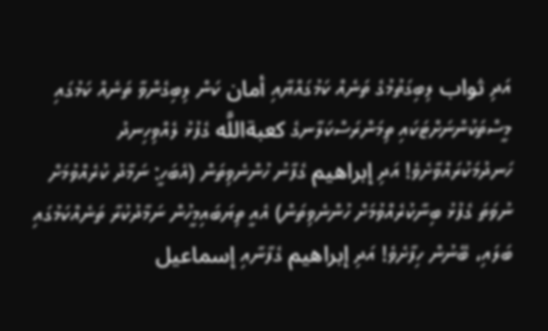އަދި ثواب ލިބިގަތުމުގެ ތަނެއް ކަމުގައްޔާއި أمان ކަން ލިބިގެންވާ ތަނެއް ކަމުގައި މީސްތަކުންނަށްޓަކައި ތިމަންރަސްކަލާނގެ كعبةاللَّه ގެފުޅު ލެއްވިހިނދު ހަނދުމަކުރައްވާށެވެ! އަދި إبراهيم ގެފާނު ހުންނެވިތަން (އެބަހީ: ނަމާދު ކުރެއްވުމަށް ނުވަތަ ގެފުޅު ބިނާކުރެއްވުމަށް ހުންނެވިތަން) އެއީ ތިޔަބައިމީހުން ނަމާދުކުރާ ތަނެއްކަމުގައި ބަލައި، ބޭނުން ހިފާށެވެ! އަދި إبراهيم ގެފާނާއި إسماعيل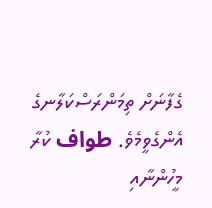ގެފާނަށް ތިމަންރަސްކަލާނގެ އެންގެވީމެވެ. طواف ކުރާ މީހުންނާއި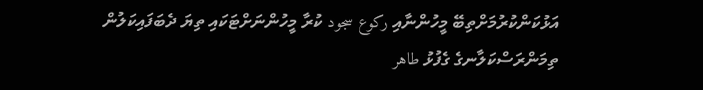އަޅުކަންކުރުމަށްތިބޭ މީހުންނާއި ركوع سجود ކުރާ މީހުންނަށްޓަކައި ތިޔަ ދެބަފައިކަލުން ތިމަންރަސްކަލާނގެ ގެފުޅު طاهر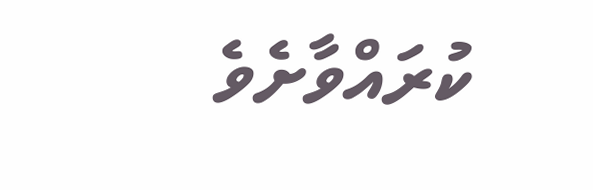ކުރައްވާށެވެ